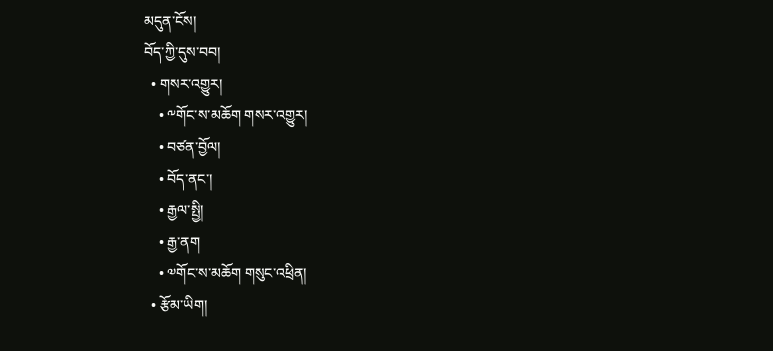མདུན་ངོས།
བོད་ཀྱི་དུས་བབ།
  • གསར་འགྱུར།
    • ༸གོང་ས་མཆོག གསར་འགྱུར།
    • བཙན་བྱོལ།
    • བོད་ནང་།
    • རྒྱལ་སྤྱི།
    • རྒྱ་ནག
    • ༧གོང་ས་མཆོག གསུང་འཕྲིན།
  • རྩོམ་ཡིག།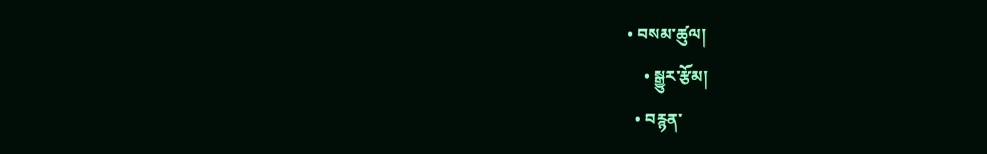• བསམ་ཚུལ།
    • སྒྱུར་རྩོམ།
  • བརྙན་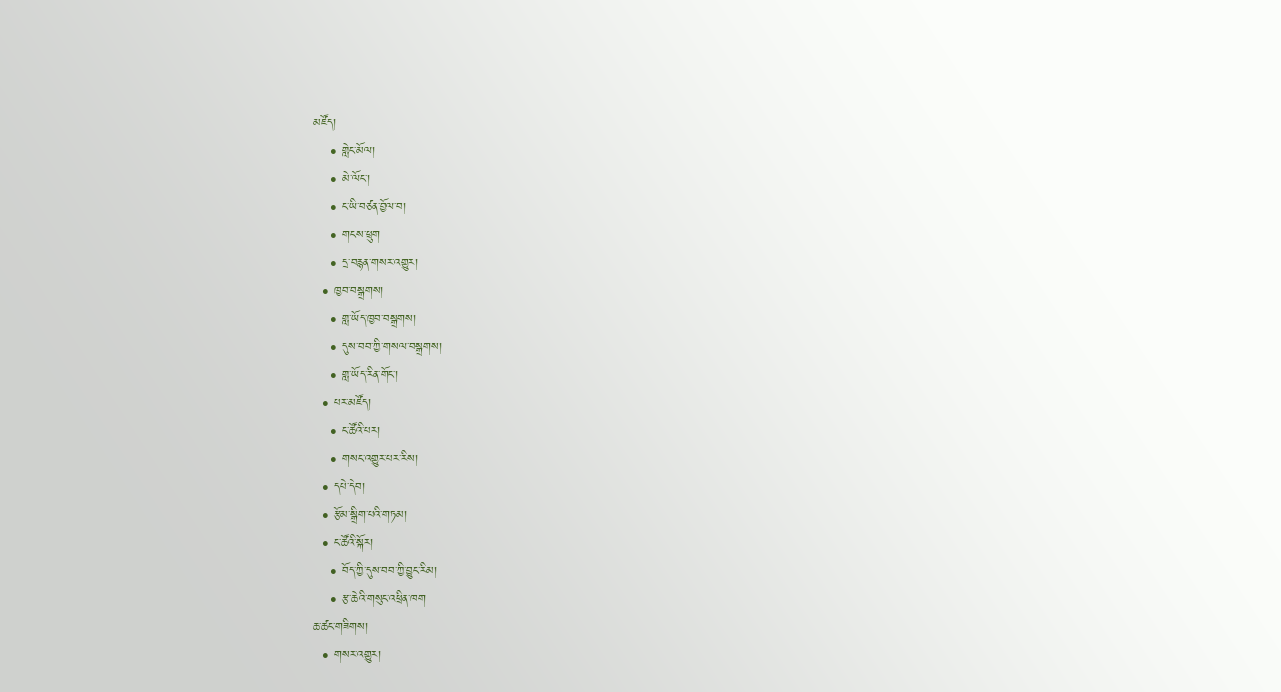མཛོད།
    • གླེང་མོལ།
    • མེ་ལོང་།
    • ང་ཡི་བཙན་བྱོལ་བ།
    • གངས་ཕྲུག
    • དྲ་བརྙན་གསར་འགྱུར།
  • ཁྱབ་བསྒྲགས།
    • གླ་ཡོད་ཁྱབ་བསྒྲགས།
    • དུས་བབ་ཀྱི་གསལ་བསྒྲགས།
    • གླ་ཡོད་རིན་གོང་།
  • པར་མཛོད།
    • ང་ཚོའི་པར།
    • གསང་འགྱུར་པར་རིས།
  • དཔེ་དེབ།
  • རྩོམ་སྒྲིག་པའི་གཏམ།
  • ང་ཚོའི་སྐོར།
    • བོད་ཀྱི་དུས་བབ་ཀྱི་བྱུང་རིམ།
    • རྩ་ཆེའི་གསུང་འཕྲིན་ཁག
ཆ་ཚང་གཟིགས།
  • གསར་འགྱུར།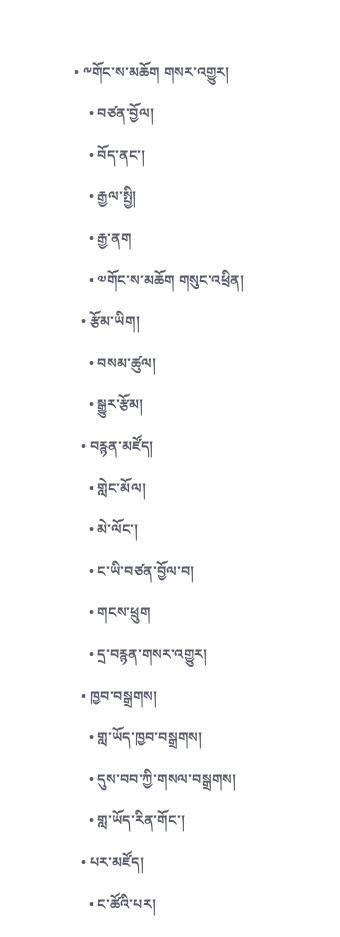• ༸གོང་ས་མཆོག གསར་འགྱུར།
    • བཙན་བྱོལ།
    • བོད་ནང་།
    • རྒྱལ་སྤྱི།
    • རྒྱ་ནག
    • ༧གོང་ས་མཆོག གསུང་འཕྲིན།
  • རྩོམ་ཡིག།
    • བསམ་ཚུལ།
    • སྒྱུར་རྩོམ།
  • བརྙན་མཛོད།
    • གླེང་མོལ།
    • མེ་ལོང་།
    • ང་ཡི་བཙན་བྱོལ་བ།
    • གངས་ཕྲུག
    • དྲ་བརྙན་གསར་འགྱུར།
  • ཁྱབ་བསྒྲགས།
    • གླ་ཡོད་ཁྱབ་བསྒྲགས།
    • དུས་བབ་ཀྱི་གསལ་བསྒྲགས།
    • གླ་ཡོད་རིན་གོང་།
  • པར་མཛོད།
    • ང་ཚོའི་པར།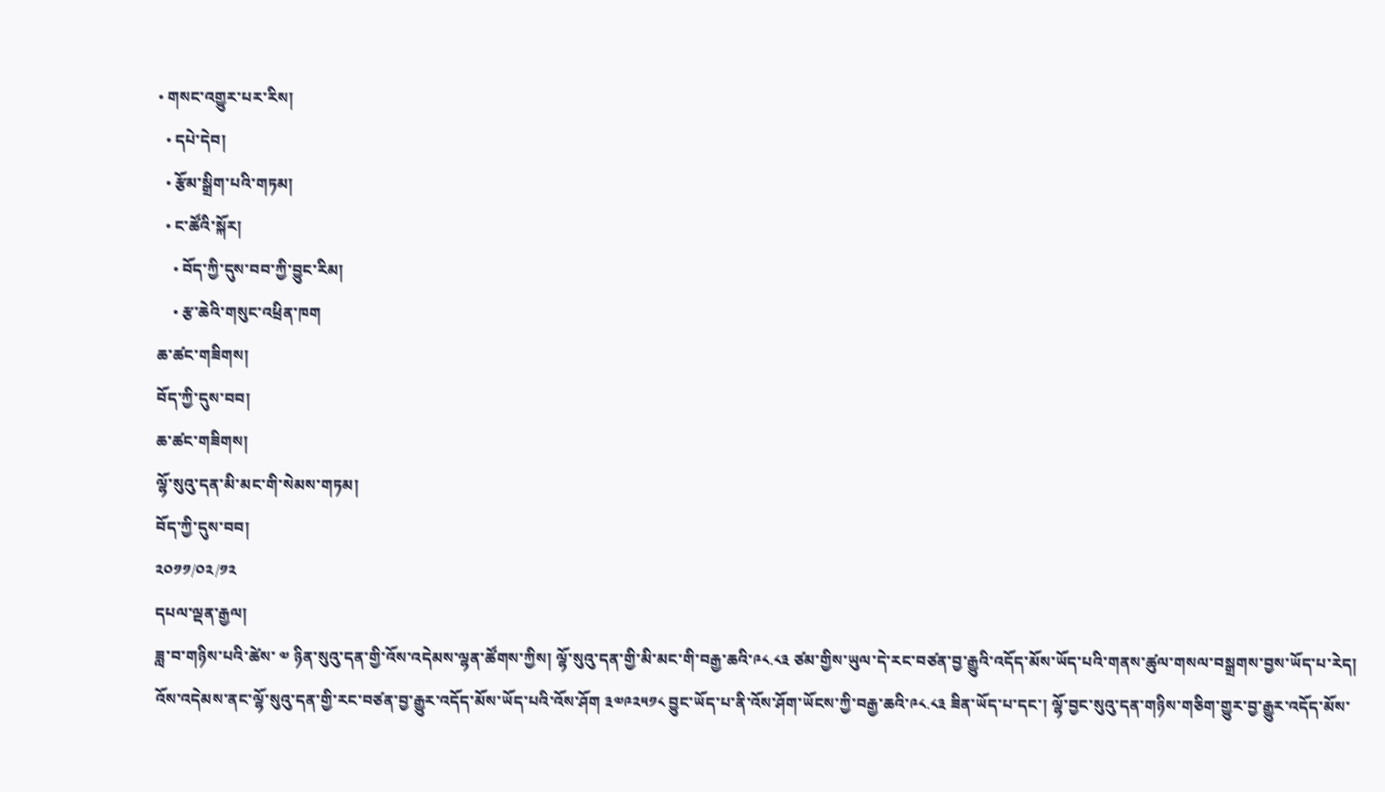• གསང་འགྱུར་པར་རིས།
  • དཔེ་དེབ།
  • རྩོམ་སྒྲིག་པའི་གཏམ།
  • ང་ཚོའི་སྐོར།
    • བོད་ཀྱི་དུས་བབ་ཀྱི་བྱུང་རིམ།
    • རྩ་ཆེའི་གསུང་འཕྲིན་ཁག
ཆ་ཚང་གཟིགས།
བོད་ཀྱི་དུས་བབ།
ཆ་ཚང་གཟིགས།
ལྷོ་སུའུ་དན་མི་མང་གི་སེམས་གཏམ།
བོད་ཀྱི་དུས་བབ།
༢༠༡༡/༠༢/༡༢
དཔལ་ལྡན་རྒྱལ།
ཟླ་བ་གཉིས་པའི་ཚེས་ ༧ ཉིན་སུའུ་དན་གྱི་འོས་འདེམས་ལྷན་ཚོགས་ཀྱིས། ལྷོ་སུའུ་དན་གྱི་མི་མང་གི་བརྒྱ་ཆའི་༩༨.༨༣ ཙམ་གྱིས་ཡུལ་དེ་རང་བཙན་བྱ་རྒྱུའི་འདོད་མོས་ཡོད་པའི་གནས་ཚུལ་གསལ་བསྒྲགས་བྱས་ཡོད་པ་རེད། འོས་འདེམས་ནང་ལྷོ་སུའུ་དན་གྱི་རང་བཙན་བྱ་རྒྱུར་འདོད་མོས་ཡོད་པའི་འོས་ཤོག ༣༧༩༢༥༡༨ བྱུང་ཡོད་པ་ནི་འོས་ཤོག་ཡོངས་ཀྱི་བརྒྱ་ཆའི་༩༨.༨༣ ཟིན་ཡོད་པ་དང་། ལྷོ་བྱང་སུའུ་དན་གཉིས་གཅིག་གྱུར་བྱ་རྒྱུར་འདོད་མོས་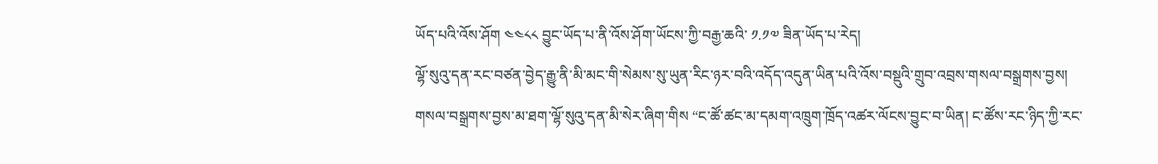ཡོད་པའི་འོས་ཤོག ༤༤༨༨ བྱུང་ཡོད་པ་ནི་འོས་ཤོག་ཡོངས་ཀྱི་བརྒྱ་ཆའི་ ༡.༡༧ ཟིན་ཡོད་པ་རེད།
ལྷོ་སུའུ་དན་རང་བཙན་བྱེད་རྒྱུ་ནི་མི་མང་གི་སེམས་སུ་ཡུན་རིང་ཉར་བའི་འདོད་འདུན་ཡིན་པའི་འོས་བསྡུའི་གྲུབ་འབྲས་གསལ་བསྒྲགས་བྱས། གསལ་བསྒྲགས་བྱས་མ་ཐག་ལྷོ་སུའུ་དན་མི་སེར་ཞིག་གིས “ང་ཚོ་ཚང་མ་དམག་འཁྲུག་ཁྲོད་འཚར་ལོངས་བྱུང་བ་ཡིན། ང་ཚོས་རང་ཉིད་ཀྱི་རང་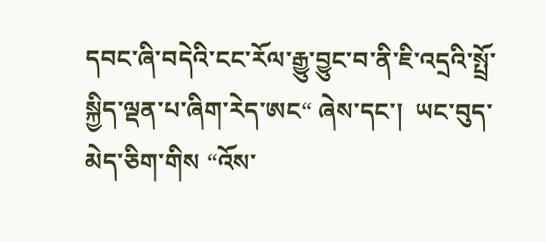དབང་ཞི་བདེའི་ངང་རོལ་རྒྱུ་བྱུང་བ་ནི་ཇི་འདྲའི་སྤྲོ་སྐྱིད་ལྡན་པ་ཞིག་རེད་ཨང“ ཞེས་དང་།  ཡང་བུད་མེད་ཅིག་གིས “འོས་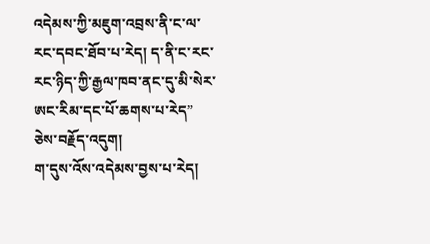འདེམས་ཀྱི་མཇུག་འབྲས་ནི་ང་ལ་རང་དབང་ཐོབ་པ་རེད། ད་ནི་ང་རང་རང་ཉིད་ཀྱི་རྒྱལ་ཁབ་ནང་དུ་མི་སེར་ཨང་རིམ་དང་པོ་ཆགས་པ་རེད” ཅེས་བརྗོད་འདུག།
ག་དུས་འོས་འདེམས་བྱས་པ་རེད།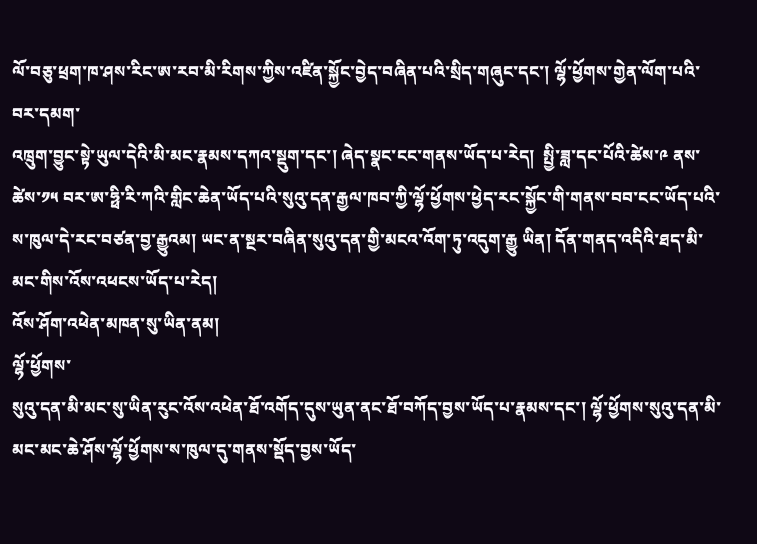ལོ་བཅུ་ཕྲག་ཁ་ཤས་རིང་ཨ་རབ་མི་རིགས་ཀྱིས་འཛིན་སྐྱོང་བྱེད་བཞིན་པའི་སྲིད་གཞུང་དང་། ལྷོ་ཕྱོགས་གྱེན་ལོག་པའི་བར་དམག་
འཁྲུག་བྱུང་སྟེ་ཡུལ་དེའི་མི་མང་རྣམས་དཀའ་སྡུག་དང་། ཞེད་སྣང་ངང་གནས་ཡོད་པ་རེད།  སྤྱི་ཟླ་དང་པོའི་ཚེས་༩ ནས་ཚེས་༡༥ བར་ཨ་ཧྥི་རི་ཀའི་གླིང་ཆེན་ཡོད་པའི་སུའུ་དན་རྒྱལ་ཁབ་ཀྱི་ལྷོ་ཕྱོགས་ཕྱེད་རང་སྐྱོང་གི་གནས་བབ་ངང་ཡོད་པའི་ས་ཁུལ་དེ་རང་བཙན་བྱ་རྒྱུའམ། ཡང་ན་སྔར་བཞིན་སུའུ་དན་གྱི་མངའ་འོག་ཏུ་འདུག་རྒྱུ ཡིན། དོན་གནད་འདིའི་ཐད་མི་མང་གིས་འོས་འཕངས་ཡོད་པ་རེད།
འོས་ཤོག་འཕེན་མཁན་སུ་ཡིན་ནམ།
ལྷོ་ཕྱོགས་
སུའུ་དན་མི་མང་སུ་ཡིན་རུང་འོས་འཕེན་ཐོ་འགོད་དུས་ཡུན་ནང་ཐོ་བཀོད་བྱས་ཡོད་པ་རྣམས་དང་། ལྷོ་ཕྱོགས་སུའུ་དན་མི་མང་མང་ཆེ་ཤོས་ལྷོ་ཕྱོགས་ས་ཁུལ་དུ་གནས་སྡོད་བྱས་ཡོད་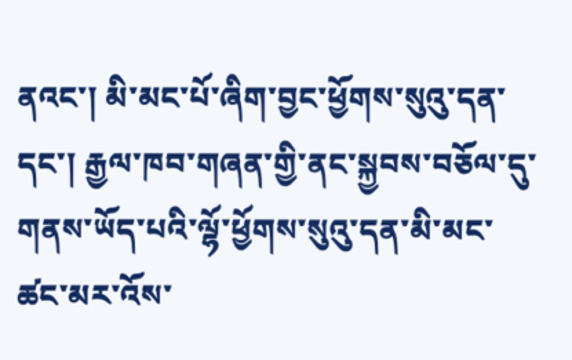ནའང་། མི་མང་པོ་ཞིག་བྱང་ཕྱོགས་སུའུ་དན་དང་། རྒྱལ་ཁབ་གཞན་གྱི་ནང་སྐྱབས་བཅོལ་དུ་གནས་ཡོད་པའི་ལྷོ་ཕྱོགས་སུའུ་དན་མི་མང་ཚང་མར་འོས་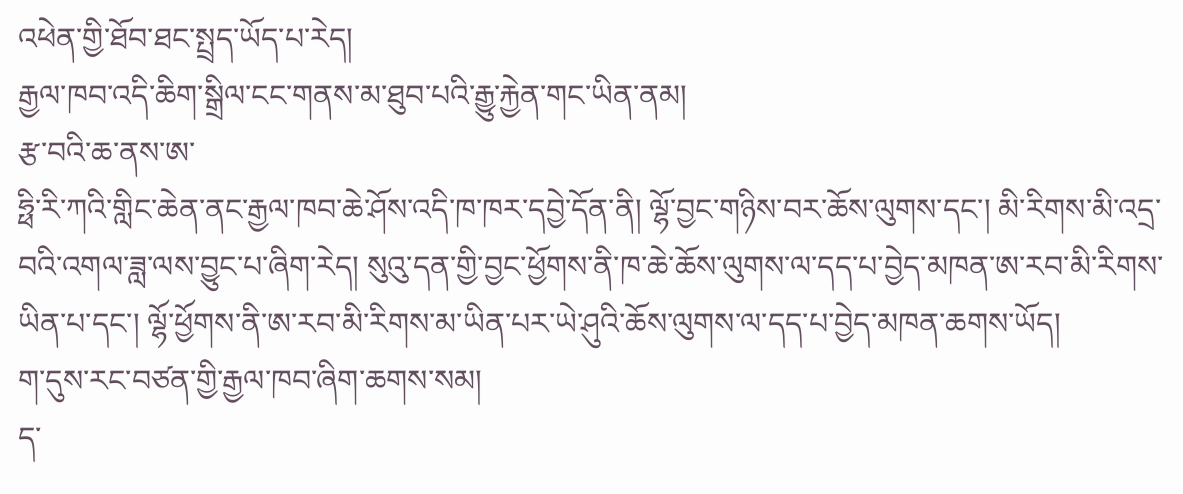འཕེན་གྱི་ཐོབ་ཐང་སྤྲད་ཡོད་པ་རེད།
རྒྱལ་ཁབ་འདི་ཆིག་སྒྲིལ་ངང་གནས་མ་ཐུབ་པའི་རྒྱུ་རྐྱེན་གང་ཡིན་ནམ།
རྩ་བའི་ཆ་ནས་ཨ་
ཧྥི་རི་ཀའི་གླིང་ཆེན་ནང་རྒྱལ་ཁབ་ཆེ་ཤོས་འདི་ཁ་ཁར་དབྱེ་དོན་ནི། ལྷོ་བྱང་གཉིས་བར་ཆོས་ལུགས་དང་། མི་རིགས་མི་འདྲ་བའི་འགལ་ཟླ་ལས་བྱུང་པ་ཞིག་རེད། སུའུ་དན་གྱི་བྱང་ཕྱོགས་ནི་ཁ་ཆེ་ཆོས་ལུགས་ལ་དད་པ་བྱེད་མཁན་ཨ་རབ་མི་རིགས་ཡིན་པ་དང་། ལྷོ་ཕྱོགས་ནི་ཨ་རབ་མི་རིགས་མ་ཡིན་པར་ཡེ་ཤུའི་ཆོས་ལུགས་ལ་དད་པ་བྱེད་མཁན་ཆགས་ཡོད།
ག་དུས་རང་བཙན་གྱི་རྒྱལ་ཁབ་ཞིག་ཆགས་སམ།
ད་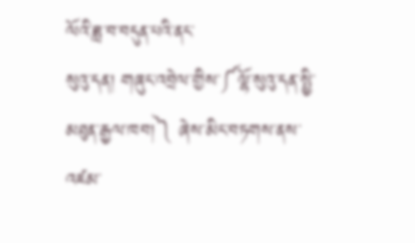ལོའི་ཟླ་བ་བདུན་པའི་ནང་
སུའུ་དན། གཞུང་འབྲེལ་གྱིས་༼ལྷོ་སུའུ་དན་སྤྱི་མཐུན་རྒྱལ་ཁབ།༽ ཞེས་མིང་བཏགས་ནས་འཛམ་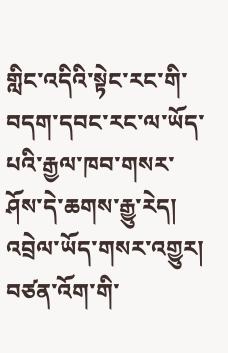གླིང་འདིའི་སྟེང་རང་གི་བདག་དབང་རང་ལ་ཡོད་པའི་རྒྱལ་ཁབ་གསར་ཤོས་དེ་ཆགས་རྒྱུ་རེད།
འབྲེལ་ཡོད་གསར་འགྱུར།
བཙན་འོག་གི་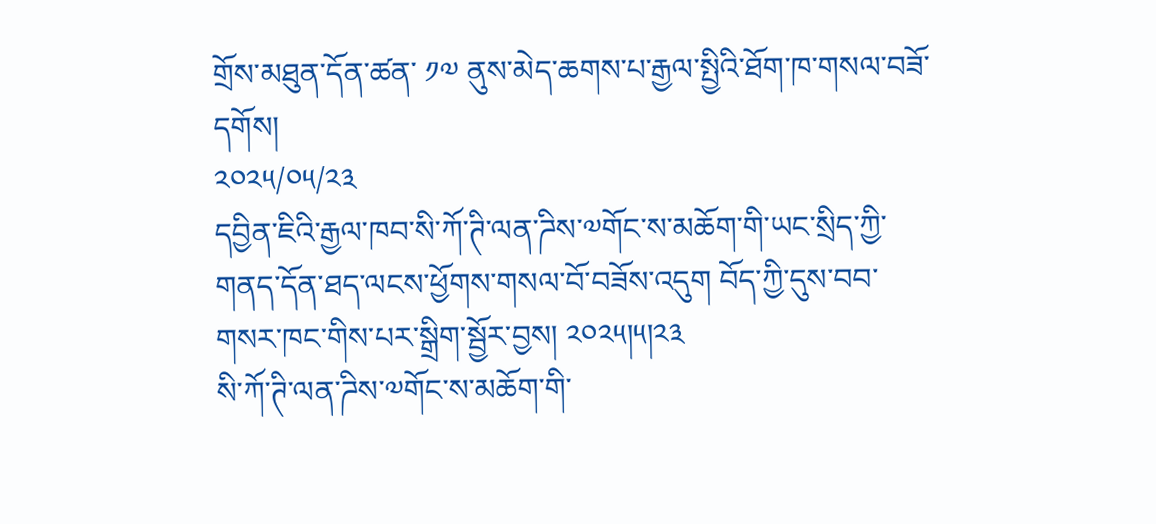གྲོས་མཐུན་དོན་ཚན་ ༡༧ ནུས་མེད་ཆགས་པ་རྒྱལ་སྤྱིའི་ཐོག་ཁ་གསལ་བཟོ་དགོས།
༢༠༢༥/༠༥/༢༣
དབྱིན་ཇིའི་རྒྱལ་ཁབ་སི་ཀོ་ཊི་ལན་ཌིས་༧གོང་ས་མཆོག་གི་ཡང་སྲིད་ཀྱི་གནད་དོན་ཐད་ལངས་ཕྱོགས་གསལ་བོ་བཟོས་འདུག བོད་ཀྱི་དུས་བབ་གསར་ཁང་གིས་པར་སྒྲིག་སྦྱོར་བྱས། ༢༠༢༥།༥།༢༣
སི་ཀོ་ཊི་ལན་ཌིས་༧གོང་ས་མཆོག་གི་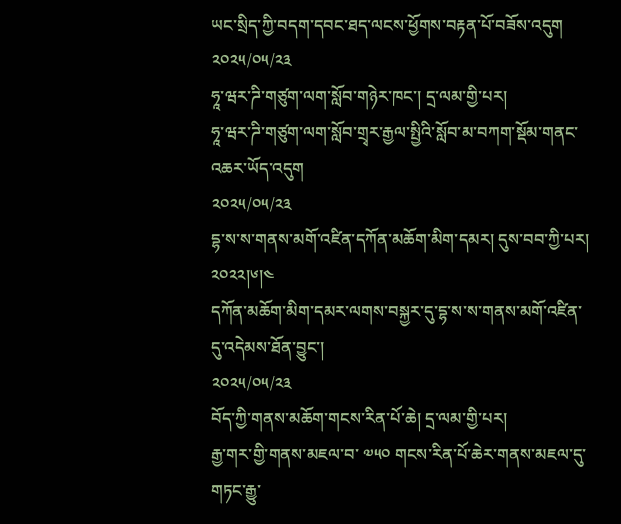ཡང་སྲིད་ཀྱི་བདག་དབང་ཐད་ལངས་ཕྱོགས་བརྟན་པོ་བཟོས་འདུག
༢༠༢༥/༠༥/༢༣
ཧཱ་ཝར་ཌི་གཙུག་ལག་སློབ་གཉེར་ཁང་། དྲ་ལམ་གྱི་པར།
ཧཱ་ཝར་ཌི་གཙུག་ལག་སློབ་གྲྭར་རྒྱལ་སྤྱིའི་སློབ་མ་བཀག་སྡོམ་གནང་འཆར་ཡོད་འདུག
༢༠༢༥/༠༥/༢༣
དྷ་ས་ས་གནས་མགོ་འཛིན་དཀོན་མཆོག་མིག་དམར། དུས་བབ་ཀྱི་པར། ༢༠༢༢།༦།༤
དཀོན་མཆོག་མིག་དམར་ལགས་བསྐྱར་དུ་དྷ་ས་ས་གནས་མགོ་འཛིན་དུ་འདེམས་ཐོན་བྱུང་།
༢༠༢༥/༠༥/༢༣
བོད་ཀྱི་གནས་མཆོག་གངས་རིན་པོ་ཆེ། དྲ་ལམ་གྱི་པར།
རྒྱ་གར་གྱི་གནས་མཇལ་བ་ ༧༥༠ གངས་རིན་པོ་ཆེར་གནས་མཇལ་དུ་གཏང་རྒྱུ་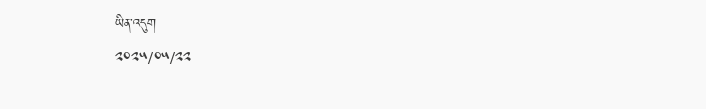ཡིན་འདུག
༢༠༢༥/༠༥/༢༢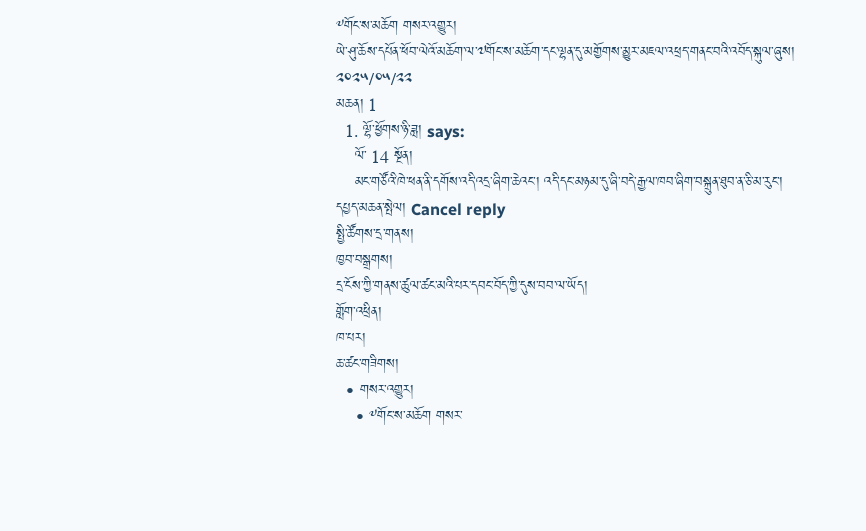༸གོང་ས་མཆོག གསར་འགྱུར།
ཡེ་ཤུ་ཆོས་དཔོན་ཕོབ་ལེའོ་མཆོག་ལ་༧གོང་ས་མཆོག་དང་ལྷན་དུ་མགྱོགས་མྱུར་མཇལ་འཕྲད་གནང་བའི་འབོད་སྐུལ་ཞུས།
༢༠༢༥/༠༥/༢༢
མཆན། 1
  1. ལྷོ་ཕྱོགས་ཉི་ཟླ། says:
    ལོ་ 14 སྔོན།
    མང་གཙོའི་ཁེ་ཕན་ནི་དགོས་འདི་འདྲ་ཞིག་ཆེའང་། འདི་དང་མཉམ་དུ་ཞི་བདེ་རྒྱལ་ཁབ་ཞིག་བསྐྲུན་ཐུབ་ན་ཅི་མ་རུང་།
དཔྱད་མཆན་སྤེལ། Cancel reply
སྤྱི་ཚོགས་དྲ་གནས།
ཁྱབ་བསྒྲགས།
དྲ་ངོས་ཀྱི་གནས་ཚུལ་ཚང་མའི་པར་དབང་བོད་ཀྱི་དུས་བབ་ལ་ཡོད།
གློག་འཕྲིན།
ཁ་པར།
ཆ་ཚང་གཟིགས།
  • གསར་འགྱུར།
    • ༸གོང་ས་མཆོག གསར་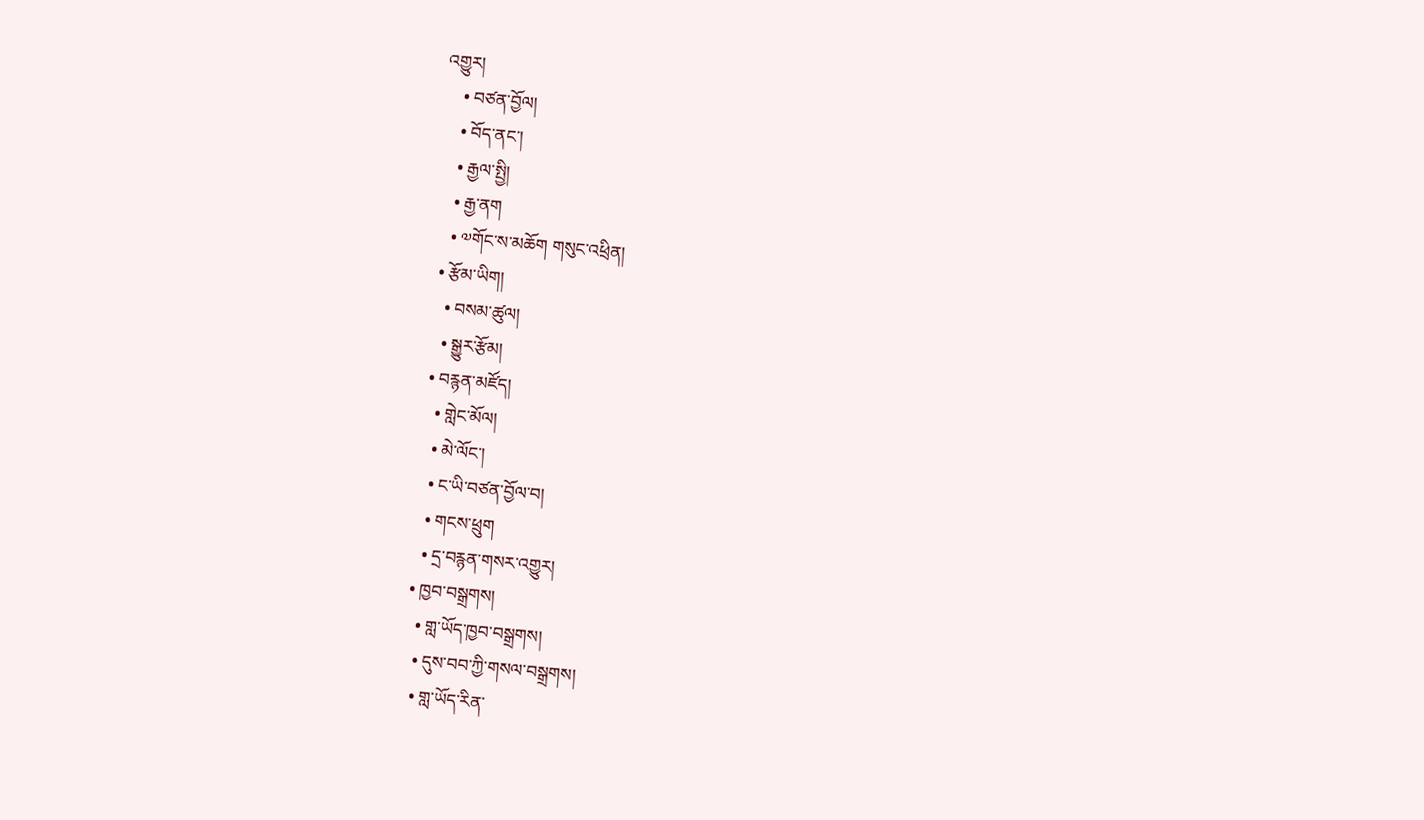འགྱུར།
    • བཙན་བྱོལ།
    • བོད་ནང་།
    • རྒྱལ་སྤྱི།
    • རྒྱ་ནག
    • ༧གོང་ས་མཆོག གསུང་འཕྲིན།
  • རྩོམ་ཡིག།
    • བསམ་ཚུལ།
    • སྒྱུར་རྩོམ།
  • བརྙན་མཛོད།
    • གླེང་མོལ།
    • མེ་ལོང་།
    • ང་ཡི་བཙན་བྱོལ་བ།
    • གངས་ཕྲུག
    • དྲ་བརྙན་གསར་འགྱུར།
  • ཁྱབ་བསྒྲགས།
    • གླ་ཡོད་ཁྱབ་བསྒྲགས།
    • དུས་བབ་ཀྱི་གསལ་བསྒྲགས།
    • གླ་ཡོད་རིན་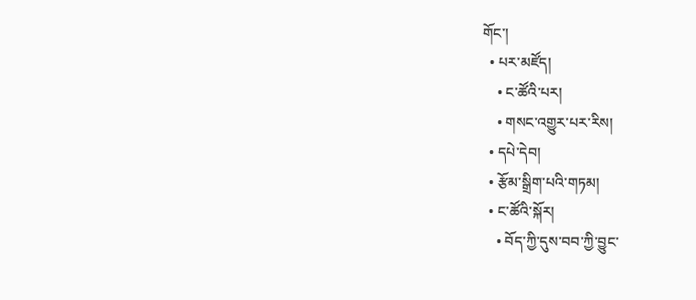གོང་།
  • པར་མཛོད།
    • ང་ཚོའི་པར།
    • གསང་འགྱུར་པར་རིས།
  • དཔེ་དེབ།
  • རྩོམ་སྒྲིག་པའི་གཏམ།
  • ང་ཚོའི་སྐོར།
    • བོད་ཀྱི་དུས་བབ་ཀྱི་བྱུང་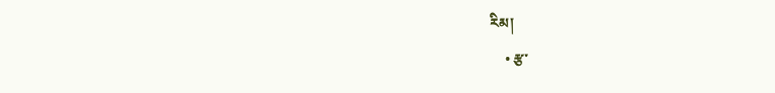རིམ།
    • རྩ་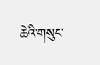ཆེའི་གསུང་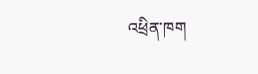འཕྲིན་ཁག